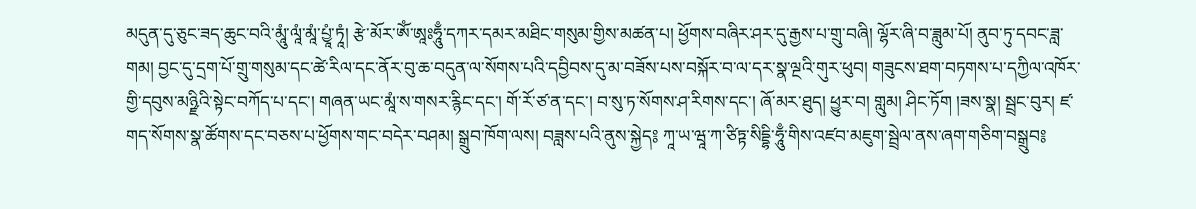མདུན་དུ་ཅུང་ཟད་ཆུང་བའི་མཱུཾ་ལཱཾ་མཱཾ་པྱཱཾ་ཏཱཾ། རྩེ་མོར་ཨོཾ་ཨཱཿཧཱུྃ་དཀར་དམར་མཐིང་གསུམ་གྱིས་མཚན་པ། ཕྱོགས་བཞིར་ཤར་དུ་རྒྱས་པ་གྲུ་བཞི། ལྷོར་ཞི་བ་ཟླུམ་པོ། ནུབ་ཏུ་དབང་ཟླ་གམ། བྱང་དུ་དྲག་པོ་གྲུ་གསུམ་དང་ཚེ་རིལ་དང་ནོར་བུ་ཆ་བདུན་ལ་སོགས་པའི་དབྱིབས་དུ་མ་བཟོས་པས་བསྐོར་བ་ལ་དར་སྣ་ལྔའི་གུར་ཕུབ། གཟུངས་ཐག་བཏགས་པ་དཀྱིལ་འཁོར་གྱི་དབུས་མཉྫིའི་སྟེང་བཀོད་པ་དང་། གཞན་ཡང་མཱཾ་ས་གསར་རྙིང་དང་། གོ་རོ་ཙ་ན་དང་། བ་སུ་ཏ་སོགས་ཤ་རིགས་དང་། ཞོ་མར་ཐུད། ཕྱུར་བ། གླུམ། ཤིང་ཏོག །ཟས་སྣ། སྦྲང་བུར། ཛ་གད་སོགས་སྣ་ཚོགས་དང་བཅས་པ་ཕྱོགས་གང་བདེར་བཤམ། སྒྲུབ་ཁོག་ལས། བཟླས་པའི་ནུས་སྐྱེད༔ ཀཱ་ཡ་ཝཱ་ཀ་ཙིཏྟ་སིདྡྷི་ཧཱུྃ་གིས་འཛབ་མཇུག་སྦྲེལ་ནས་ཞག་གཅིག་བསྒྲུབ༔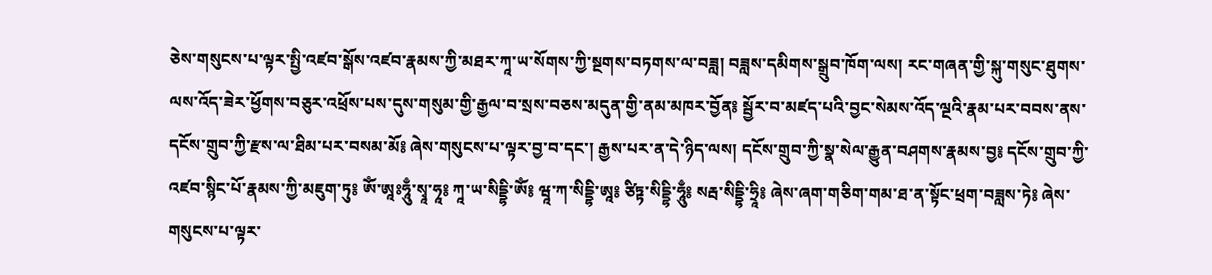ཅེས་གསུངས་པ་ལྟར་སྤྱི་འཛབ་སྒོས་འཛབ་རྣམས་ཀྱི་མཐར་ཀཱ་ཡ་སོགས་ཀྱི་སྔགས་བཏགས་ལ་བཟླ། བཟླས་དམིགས་སྒྲུབ་ཁོག་ལས། རང་གཞན་གྱི་སྐུ་གསུང་ཐུགས་ལས་འོད་ཟེར་ཕྱོགས་བཅུར་འཕྲོས་པས་དུས་གསུམ་གྱི་རྒྱལ་བ་སྲས་བཅས་མདུན་གྱི་ནམ་མཁར་བྱོན༔ སྦྱོར་བ་མཛད་པའི་བྱང་སེམས་འོད་ལྔའི་རྣམ་པར་བབས་ནས་དངོས་གྲུབ་ཀྱི་རྫས་ལ་ཐིམ་པར་བསམ་མོ༔ ཞེས་གསུངས་པ་ལྟར་བྱ་བ་དང་། རྒྱས་པར་ན་དེ་ཉིད་ལས། དངོས་གྲུབ་ཀྱི་སྣ་སེལ་རྒྱུན་བཤགས་རྣམས་བྱ༔ དངོས་གྲུབ་ཀྱི་འཛབ་སྙིང་པོ་རྣམས་ཀྱི་མཇུག་ཏུ༔ ཨོཾ་ཨཱཿཧཱུྃ་སྭཱ་ཧཱ༔ ཀཱ་ཡ་སིདྡྷི་ཨོཾ༔ ཝཱ་ཀ་སིདྡྷི་ཨཱ༔ ཙིཏྟ་སིདྡྷི་ཧཱུྃ༔ སརྦ་སིདྡྷི་ཧྲཱི༔ ཞེས་ཞག་གཅིག་གམ་ཐ་ན་སྟོང་ཕྲག་བཟླས་ཏེ༔ ཞེས་གསུངས་པ་ལྟར་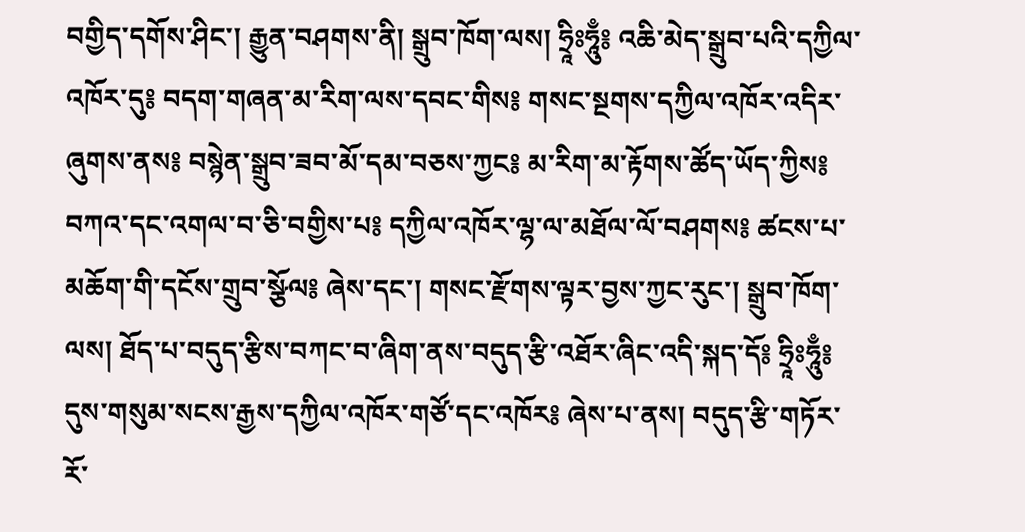བགྱིད་དགོས་ཤིང་། རྒྱུན་བཤགས་ནི། སྒྲུབ་ཁོག་ལས། ཧྲཱིཿཧཱུྃ༔ འཆི་མེད་སྒྲུབ་པའི་དཀྱིལ་འཁོར་དུ༔ བདག་གཞན་མ་རིག་ལས་དབང་གིས༔ གསང་སྔགས་དཀྱིལ་འཁོར་འདིར་ཞུགས་ནས༔ བསྙེན་སྒྲུབ་ཟབ་མོ་དམ་བཅས་ཀྱང༔ མ་རིག་མ་རྟོགས་ཚོད་ཡོད་ཀྱིས༔ བཀའ་དང་འགལ་བ་ཅི་བགྱིས་པ༔ དཀྱིལ་འཁོར་ལྷ་ལ་མཐོལ་ལོ་བཤགས༔ ཚངས་པ་མཆོག་གི་དངོས་གྲུབ་སྩོལ༔ ཞེས་དང་། གསང་རྫོགས་ལྟར་བྱས་ཀྱང་རུང་། སྒྲུབ་ཁོག་ལས། ཐོད་པ་བདུད་རྩིས་བཀང་བ་ཞིག་ནས་བདུད་རྩི་འཐོར་ཞིང་འདི་སྐད་དོ༔ ཧྲཱིཿཧཱུྃ༔ དུས་གསུམ་སངས་རྒྱས་དཀྱིལ་འཁོར་གཙོ་དང་འཁོར༔ ཞེས་པ་ནས། བདུད་རྩི་གཏོར་རོ་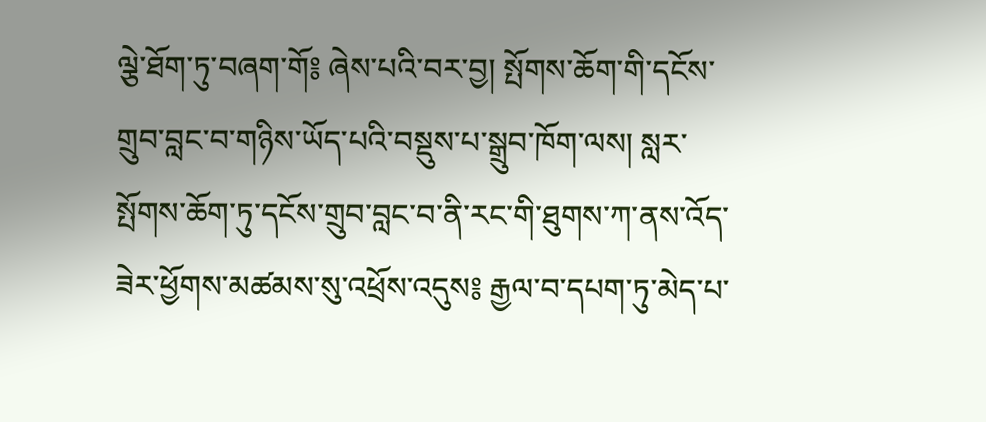ལྕེ་ཐོག་ཏུ་བཞག་གོ༔ ཞེས་པའི་བར་བྱ། སྤོགས་ཆོག་གི་དངོས་གྲུབ་བླང་བ་གཉིས་ཡོད་པའི་བསྡུས་པ་སྒྲུབ་ཁོག་ལས། སླར་སྤོགས་ཆོག་ཏུ་དངོས་གྲུབ་བླང་བ་ནི་རང་གི་ཐུགས་ཀ་ནས་འོད་ཟེར་ཕྱོགས་མཚམས་སུ་འཕྲོས་འདུས༔ རྒྱལ་བ་དཔག་ཏུ་མེད་པ་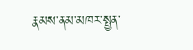རྣམས་ནམ་མཁར་སྤྱན་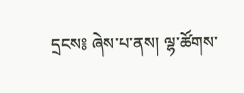དྲངས༔ ཞེས་པ་ནས། ལྷ་ཚོགས་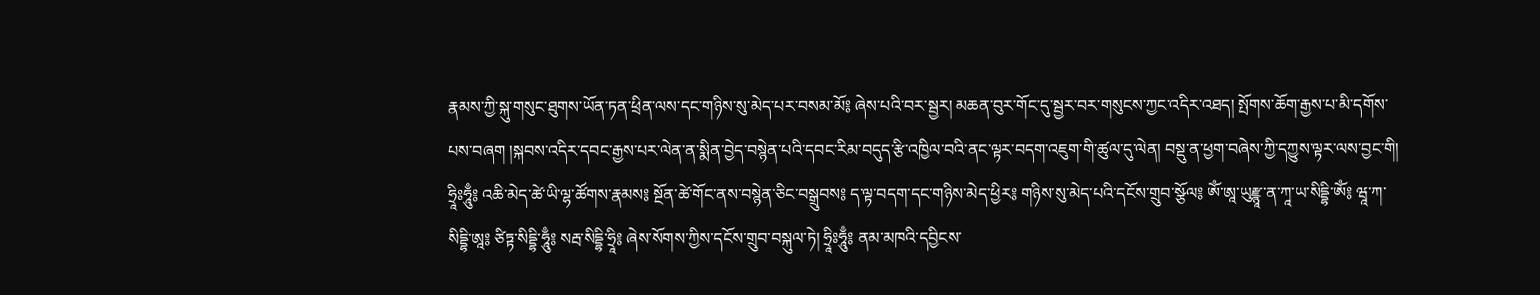རྣམས་ཀྱི་སྐུ་གསུང་ཐུགས་ཡོན་ཏན་ཕྲིན་ལས་དང་གཉིས་སུ་མེད་པར་བསམ་མོ༔ ཞེས་པའི་བར་སྦྱར། མཆན་བུར་གོང་དུ་སྦྱར་བར་གསུངས་ཀྱང་འདིར་འཐད། སྤོགས་ཆོག་རྒྱས་པ་མི་དགོས་པས་བཞག །སྐབས་འདིར་དབང་རྒྱས་པར་ལེན་ན་སྨིན་བྱེད་བསྙེན་པའི་དབང་རིམ་བདུད་རྩི་འཁྱིལ་བའི་ནང་ལྟར་བདག་འཇུག་གི་ཚུལ་དུ་ལེན། བསྡུ་ན་ཕྱག་བཞེས་ཀྱི་དཀྱུས་ལྟར་ལས་བྱང་གི། ཧྲཱིཿཧཱུྃ༔ འཆི་མེད་ཚེ་ཡི་ལྷ་ཚོགས་རྣམས༔ སྔོན་ཚེ་གོང་ནས་བསྙེན་ཅིང་བསྒྲུབས༔ ད་ལྟ་བདག་དང་གཉིས་མེད་ཕྱིར༔ གཉིས་སུ་མེད་པའི་དངོས་གྲུབ་སྩོལ༔ ཨོཾ་ཨཱ་ཡུརྫྙཱ་ན་ཀཱ་ཡ་སིདྡྷི་ཨོཾ༔ ཝཱ་ཀ་སིདྡྷི་ཨཱ༔ ཙིཏྟ་སིདྡྷི་ཧཱུྃ༔ སརྦ་སིདྡྷི་ཧྲཱི༔ ཞེས་སོགས་ཀྱིས་དངོས་གྲུབ་བསྐུལ་ཏེ། ཧྲཱིཿཧཱུྃ༔ ནམ་མཁའི་དབྱིངས་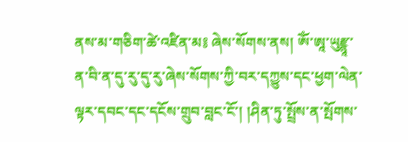ནས་མ་གཅིག་ཚེ་འཛིན་མ༔ ཞེས་སོགས་ནས། ཨོཾ་ཨཱ་ཡུརྫྙཱ་ན་བི་ན་དུ་རུ་དུ་རུ་ཞེས་སོགས་ཀྱི་བར་དཀྱུས་དང་ཕྱག་ལེན་ལྟར་དབང་དང་དངོས་གྲུབ་བླང་ངོ་། །ཤིན་ཏུ་སྤྲོས་ན་སྤོགས་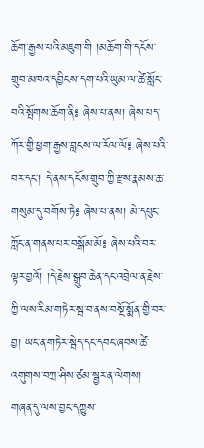ཆོག་རྒྱས་པའི་མཇུག་གི །མཆོག་གི་དངོས་གྲུབ་མཁའ་དབྱིངས་དག་པའི་ཡུམ་ལ་ཚེ་སློང་བའི་སྤོགས་ཆོག་ནི༔ ཞེས་པ་ནས། ཞེས་པད་ཀོར་གྱི་ཕྱག་རྒྱས་བླངས་ལ་རོལ་ལོ༔ ཞེས་པའི་བར་དང་། དེ་ནས་དངོས་གྲུབ་ཀྱི་རྫས་རྣམས་ཆ་གསུམ་དུ་བགོས་ཏེ༔ ཞེས་པ་ནས། མེ་དཔུང་ཀློང་ན་གནས་པར་བསྒོམ་མོ༔ ཞེས་པའི་བར་ལྟར་བྱའོ། །དེ་རྗེས་སྒྲུབ་ཆེན་དང་འབྲེལ་ན་རྗེས་ཀྱི་ལས་རིམ་གཏེར་སྦ་བ་ནས་བསྔོ་སྨོན་གྱི་བར་བྱ། ཡང་ན་གཏེར་སྦེད་དང་དབང་ཞབས་ཚེ་འགུགས་བཀྲ་ཤིས་ཙམ་སྦྱར་ན་ལེགས། གཞན་དུ་ལས་བྱང་དཀྱུས་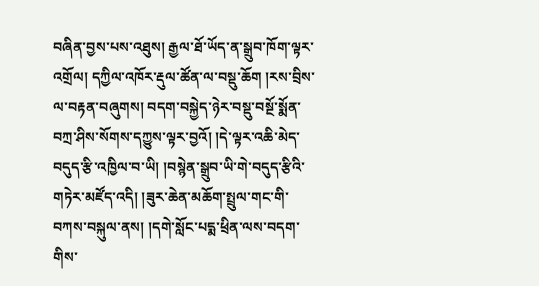བཞིན་བྱས་པས་འཐུས། རྒྱལ་ཐོ་ཡོད་ན་སྒྲུབ་ཁོག་ལྟར་འགྲོལ། དཀྱིལ་འཁོར་རྡུལ་ཚོན་ལ་བསྡུ་ཆོག །རས་བྲིས་ལ་བརྟན་བཞུགས། བདག་བསྐྱེད་ཉེར་བསྡུ་བསྔོ་སྨོན་བཀྲ་ཤིས་སོགས་དཀྱུས་ལྟར་བྱའོ། །དེ་ལྟར་འཆི་མེད་བདུད་རྩི་འཁྱིལ་བ་ཡི། །བསྙེན་སྒྲུབ་ཡི་གེ་བདུད་རྩིའི་གཏེར་མཛོད་འདི། །ཟུར་ཆེན་མཆོག་སྤྲུལ་གང་གི་བཀས་བསྐུལ་ནས། །དགེ་སློང་པདྨ་ཕྲིན་ལས་བདག་གིས་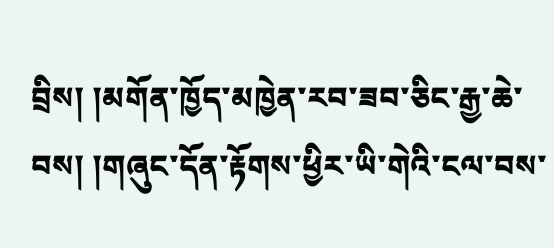བྲིས། །མགོན་ཁྱོད་མཁྱེན་རབ་ཟབ་ཅིང་རྒྱ་ཆེ་བས། །གཞུང་དོན་རྟོགས་ཕྱིར་ཡི་གེའི་ངལ་བས་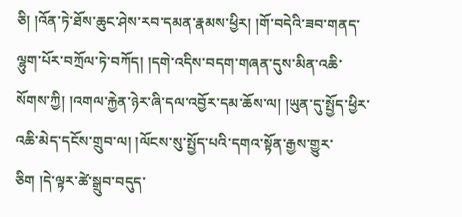ཅི། །འོན་ཏེ་ཐོས་ཆུང་ཤེས་རབ་དམན་རྣམས་ཕྱིར། །གོ་བདེའི་ཟབ་གནད་ལྷུག་པོར་བཀྲོལ་ཏེ་བཀོད། །དགེ་འདིས་བདག་གཞན་དུས་མིན་འཆི་སོགས་ཀྱི། །འགལ་རྐྱེན་ཉེར་ཞི་དལ་འབྱོར་དམ་ཆོས་ལ། །ཡུན་དུ་སྤྱོད་ཕྱིར་འཆི་མེད་དངོས་གྲུབ་ལ། །ལོངས་སུ་སྤྱོད་པའི་དགའ་སྟོན་རྒྱས་གྱུར་ཅིག །དེ་ལྟར་ཚེ་སྒྲུབ་བདུད་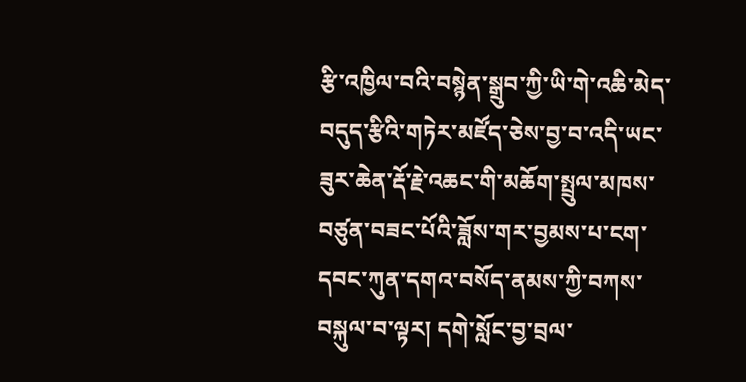རྩི་འཁྱིལ་བའི་བསྙེན་སྒྲུབ་ཀྱི་ཡི་གེ་འཆི་མེད་བདུད་རྩིའི་གཏེར་མཛོད་ཅེས་བྱ་བ་འདི་ཡང་ཟུར་ཆེན་རྡོ་རྗེ་འཆང་གི་མཆོག་སྤྲུལ་མཁས་བཙུན་བཟང་པོའི་ཟློས་གར་བྱམས་པ་ངག་དབང་ཀུན་དགའ་བསོད་ནམས་ཀྱི་བཀས་བསྐུལ་བ་ལྟར། དགེ་སློང་བྱ་བྲལ་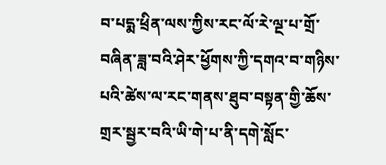བ་པདྨ་ཕྲིན་ལས་ཀྱིས་རང་ལོ་རེ་ལྔ་པ་གྲོ་བཞིན་ཟླ་བའི་ཤེར་ཕྱོགས་ཀྱི་དགའ་བ་གཉིས་པའི་ཚེས་ལ་རང་གནས་ཐུབ་བསྟན་གྱི་ཆོས་གྲར་སྦྱར་བའི་ཡི་གེ་པ་ནི་དགེ་སློང་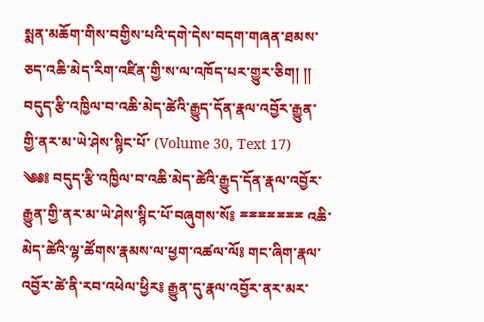སྨན་མཆོག་གིས་བགྱིས་པའི་དགེ་དེས་བདག་གཞན་ཐམས་ཅད་འཆི་མེད་རིག་འཛིན་གྱི་ས་ལ་འཁོད་པར་གྱུར་ཅིག། །།
བདུད་རྩི་འཁྱིལ་བ་འཆི་མེད་ཚེའི་རྒྱུད་དོན་རྣལ་འབྱོར་རྒྱུན་གྱི་ནར་མ་ཡེ་ཤེས་སྙིང་པོ་ (Volume 30, Text 17)
༄༅༔ བདུད་རྩི་འཁྱིལ་བ་འཆི་མེད་ཚེའི་རྒྱུད་དོན་རྣལ་འབྱོར་རྒྱུན་གྱི་ནར་མ་ཡེ་ཤེས་སྙིང་པོ་བཞུགས་སོ༔ ྈྈྈྈྈྈྈ འཆི་མེད་ཚེའི་ལྷ་ཚོགས་རྣམས་ལ་ཕྱག་འཚལ་ལོ༔ གང་ཞིག་རྣལ་འབྱོར་ཚེ་ནི་རབ་འཕེལ་ཕྱིར༔ རྒྱུན་དུ་རྣལ་འབྱོར་ནར་མར་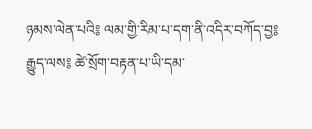ཉམས་ལེན་པའི༔ ལམ་གྱི་རིམ་པ་དག་ནི་འདིར་བཀོད་བྱ༔ རྒྱུད་ལས༔ ཚེ་སྲོག་བརྟན་པ་ཡི་དམ་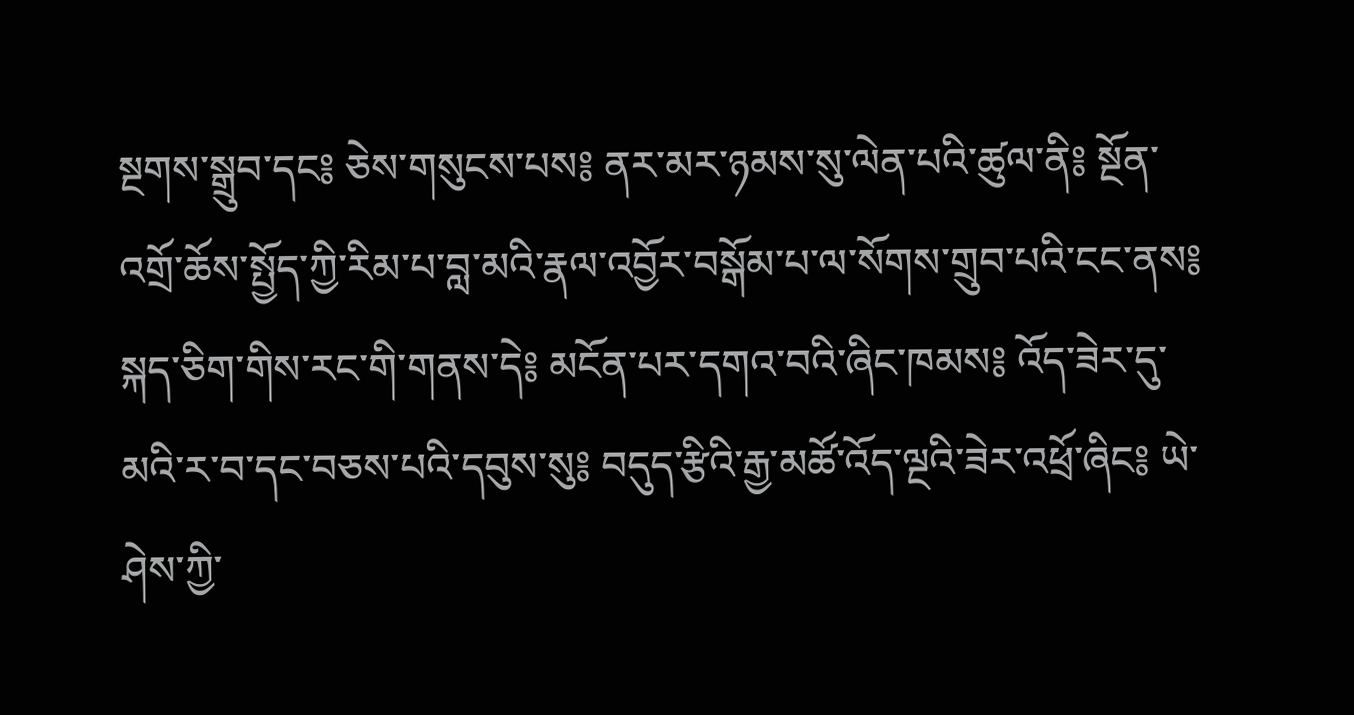སྔགས་སྒྲུབ་དང༔ ཅེས་གསུངས་པས༔ ནར་མར་ཉམས་སུ་ལེན་པའི་ཚུལ་ནི༔ སྔོན་འགྲོ་ཆོས་སྤྱོད་ཀྱི་རིམ་པ་བླ་མའི་རྣལ་འབྱོར་བསྒོམ་པ་ལ་སོགས་གྲུབ་པའི་ངང་ནས༔ སྐད་ཅིག་གིས་རང་གི་གནས་དེ༔ མངོན་པར་དགའ་བའི་ཞིང་ཁམས༔ འོད་ཟེར་དུ་མའི་ར་བ་དང་བཅས་པའི་དབུས་སུ༔ བདུད་རྩིའི་རྒྱ་མཚོ་འོད་ལྔའི་ཟེར་འཕྲོ་ཞིང༔ ཡེ་ཤེས་ཀྱི་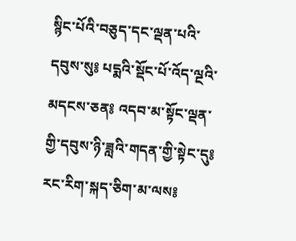སྙིང་པོའི་བཅུད་དང་ལྡན་པའི་དབུས་སུ༔ པདྨའི་སྡོང་པོ་འོད་ལྔའི་མདངས་ཅན༔ འདབ་མ་སྟོང་ལྡན་གྱི་དབུས་ཉི་ཟླའི་གདན་གྱི་སྟེང་དུ༔ རང་རིག་སྐད་ཅིག་མ་ལས༔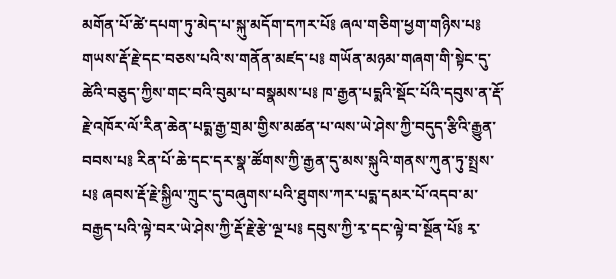མགོན་པོ་ཚེ་དཔག་ཏུ་མེད་པ་སྐུ་མདོག་དཀར་པོ༔ ཞལ་གཅིག་ཕྱག་གཉིས་པ༔ གཡས་རྡོ་རྗེ་དང་བཅས་པའི་ས་གནོན་མཛད་པ༔ གཡོན་མཉམ་གཞག་གི་སྟེང་དུ་ཚེའི་བཅུད་ཀྱིས་གང་བའི་བུམ་པ་བསྣམས་པ༔ ཁ་རྒྱན་པདྨའི་སྡོང་པོའི་དབུས་ན་རྡོ་རྗེ་འཁོར་ལོ་རིན་ཆེན་པདྨ་རྒྱ་གྲམ་གྱིས་མཚན་པ་ལས་ཡེ་ཤེས་ཀྱི་བདུད་རྩིའི་རྒྱུན་བབས་པ༔ རིན་པོ་ཆེ་དང་དར་སྣ་ཚོགས་ཀྱི་རྒྱན་དུ་མས་སྐུའི་གནས་ཀུན་ཏུ་སྤྲས་པ༔ ཞབས་རྡོ་རྗེ་སྐྱིལ་ཀྲུང་དུ་བཞུགས་པའི་ཐུགས་ཀར་པདྨ་དམར་པོ་འདབ་མ་བརྒྱད་པའི་ལྟེ་བར་ཡེ་ཤེས་ཀྱི་རྡོ་རྗེ་རྩེ་ལྔ་པ༔ དབུས་ཀྱི་རྭ་དང་ལྟེ་བ་སྔོན་པོ༔ རྭ་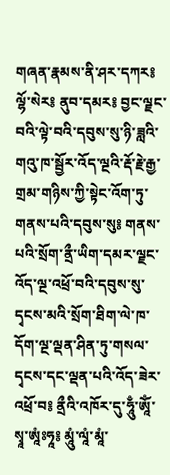གཞན་རྣམས་ནི་ཤར་དཀར༔ ལྷོ་སེར༔ ནུབ་དམར༔ བྱང་ལྗང་བའི་ལྟེ་བའི་དབུས་སུ་ཉི་ཟླའི་གའུ་ཁ་སྦྱོར་འོད་ལྔའི་རྡོ་རྗེ་རྒྱ་གྲམ་གཉིས་ཀྱི་སྟེང་འོག་ཏུ་གནས་པའི་དབུས་སུ༔ གནས་པའི་སྲོག་ནྲྀ་ཡིག་དམར་ལྗང་འོད་ལྔ་འཕྲོ་བའི་དབུས་སུ་དྭངས་མའི་སྲོག་ཐིག་ལེ་ཁ་དོག་ལྔ་ལྡན་ཤིན་ཏུ་གསལ་དྭངས་དང་ལྡན་པའི་འོད་ཟེར་འཕྲོ་བ༔ ནྲྀའི་འཁོར་དུ་ཧཱུྃ་ཨཱོཾ་སྭཱ་ཨཱཾཿཧཱ༔ མཱུཾ་ལཱཾ་མཱཾ་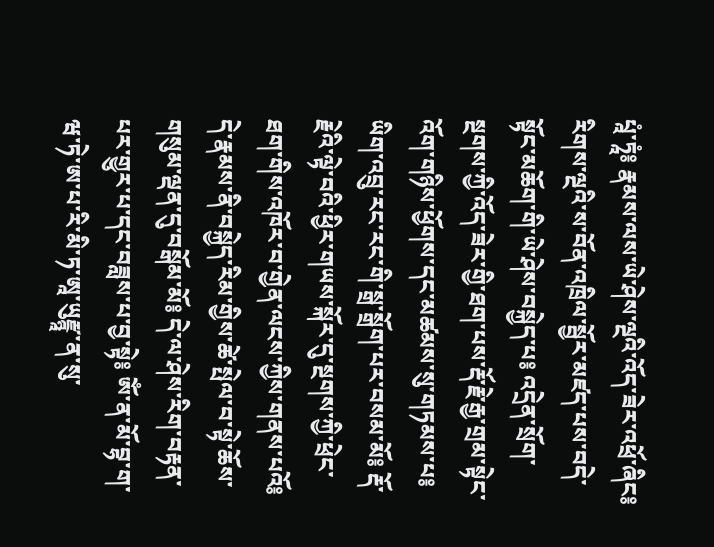པཱཾ་ཏཱཾ༔ རྣམས་ལས་ཡེ་ཤེས་ལྔའི་འོད་ཟེར་འཕྲོ་ཞིང༔ རིགས་ལྔའི་ས་བོན་འཁྲིལ་སྦྱོར་མཛད་པས་བདེ་སྟོང་མཆོག་གི་ཡེ་ཤེས་བསྐྱེད་པ༔ འདྲེན་སྲོག་སྔགས་ཀྱི་འོད་ཟེར་གྱི་ཐག་པས་རྡོ་རྗེ་རྒྱ་གྲམ་སྟེང་འོག་གཉིས་ཕྱོགས་དང་མཚམས་སུ་གཏམས་པ༔ ཡིག་འབྲུ་རང་རང་གི་སྒྲ་སྒྲོག་པར་བསམ་མོ༔ རྡོ་རྗེའི་ལྟེ་བའི་ཕྱིར་གཡས་སྐོར་དུ་སྔགས་ཀྱི་ཕྲེང་ཐག་གིས་འཁོར་བ་གྱེན་ལངས་ཀྱིས་གནས་པའོ༔ དེ་རྣམས་ནི་བསྐྱེད་རིམ་གྱིས་ཚེ་སྤེལ་བ་སྟེ་ཆོས་གསུམ་ལྡན་དུ་བསྒོམ་མོ༔ དེ་ལ་ཤེས་རིག་བརྟན་པར་གྱུར་པ་དང་བཟླས་པ་བྱ་སྟེ༔ ཨོཾ་ན་མོ་བྷ་ག་ཝ་ཏེ་ཨ་པ་རི་མི་ཏ་ཨཱ་ཡུརྫྙཱ་ན་སུ་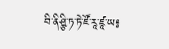བི་ནིཤྩི་ཏ་ཏེ་ཛོ་རཱ་ཛཱ་ཡ༔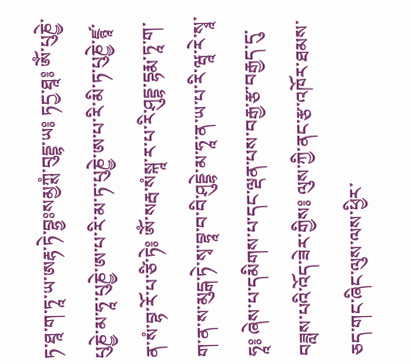ཏ་ཐཱ་ག་ཏཱ་ཡ་ཨརྷ་ཏེ་བྷྱཿསམྱཀྶཾ་བུདྡྷ་ཡ༔ ཏདྱ་ཐཱ༔ ཨོཾ་པུཎྱེ་པུཎྱེ་མ་ཧཱ་པུཎྱེ་ཨ་པ་རི་མ་ཏ་པུཎྱེ་ཨ་པ་རི་མི་ཏ་པུཎྱེ་ཛྙཱ་ན་སཾ་བྷ་རོ་པ་ཙི་ཏེ༔ ཨོཾ་སརྦ་སཾསྐཱ་ར་པ་རི་ཤུདྡྷ་དྷརྨ་ཏཱ་ག་ག་ན་ས་མུདྒ་ཏེ་སྭ་བྷཱ་བ་བི་ཤུདྡྷེ་མ་ཧཱ་ན་ཡ་པ་རི་ཝཱ་རེ་སྭཱ་ཧཱ༔ ཞེས་པ་དམིགས་པ་དང་ལྡན་པས་བརྒྱ་རྩ་བརྒྱད་དུ་བཟླས་པའི་འོད་ཟེར་གྱིས༔ ལུས་ཀྱི་ནང་རྩ་འཁོར་ཐམས་ཅད་གང་ཞིང་ལུས་ལས་ཕྱིར་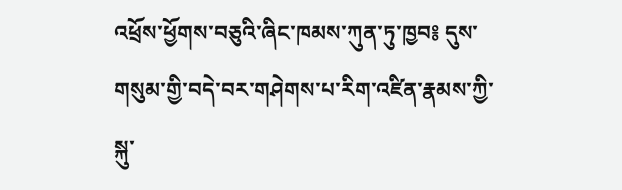འཕྲོས་ཕྱོགས་བཅུའི་ཞིང་ཁམས་ཀུན་ཏུ་ཁྱབ༔ དུས་གསུམ་གྱི་བདེ་བར་གཤེགས་པ་རིག་འཛིན་རྣམས་ཀྱི་སྐུ་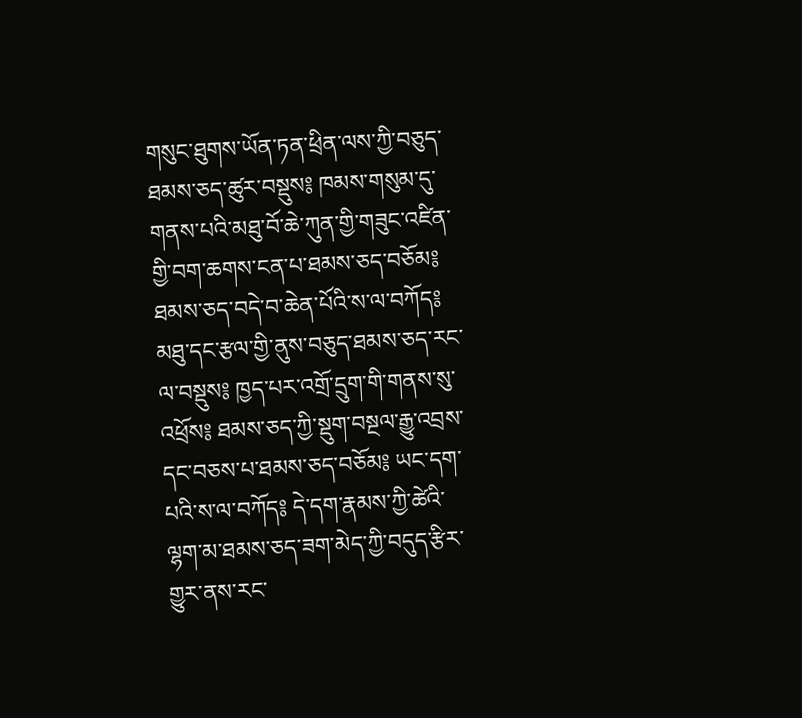གསུང་ཐུགས་ཡོན་ཏན་ཕྲིན་ལས་ཀྱི་བཅུད་ཐམས་ཅད་ཚུར་བསྡུས༔ ཁམས་གསུམ་དུ་གནས་པའི་མཐུ་བོ་ཆེ་ཀུན་གྱི་གཟུང་འཛིན་གྱི་བག་ཆགས་ངན་པ་ཐམས་ཅད་བཅོམ༔ ཐམས་ཅད་བདེ་བ་ཆེན་པོའི་ས་ལ་བཀོད༔ མཐུ་དང་རྩལ་གྱི་ནུས་བཅུད་ཐམས་ཅད་རང་ལ་བསྡུས༔ ཁྱད་པར་འགྲོ་དྲུག་གི་གནས་སུ་འཕྲོས༔ ཐམས་ཅད་ཀྱི་སྡུག་བསྔལ་རྒྱུ་འབྲས་དང་བཅས་པ་ཐམས་ཅད་བཅོམ༔ ཡང་དག་པའི་ས་ལ་བཀོད༔ དེ་དག་རྣམས་ཀྱི་ཚེའི་ལྷག་མ་ཐམས་ཅད་ཟག་མེད་ཀྱི་བདུད་རྩིར་གྱུར་ནས་རང་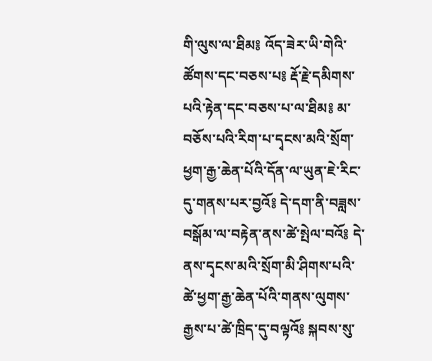གི་ལུས་ལ་ཐིམ༔ འོད་ཟེར་ཡི་གེའི་ཚོགས་དང་བཅས་པ༔ རྡོ་རྗེ་དམིགས་པའི་རྟེན་དང་བཅས་པ་ལ་ཐིམ༔ མ་བཅོས་པའི་རིག་པ་དྭངས་མའི་སྲོག་ཕྱག་རྒྱ་ཆེན་པོའི་དོན་ལ་ཡུན་ཇེ་རིང་དུ་གནས་པར་བྱའོ༔ དེ་དག་ནི་བཟླས་བསྒོམ་ལ་བརྟེན་ནས་ཚེ་སྤེལ་བའོ༔ དེ་ནས་དྭངས་མའི་སྲོག་མི་ཤིགས་པའི་ཚེ་ཕྱག་རྒྱ་ཆེན་པོའི་གནས་ལུགས་རྒྱས་པ་ཚེ་ཁྲིད་དུ་བལྟའོ༔ སྐབས་སུ་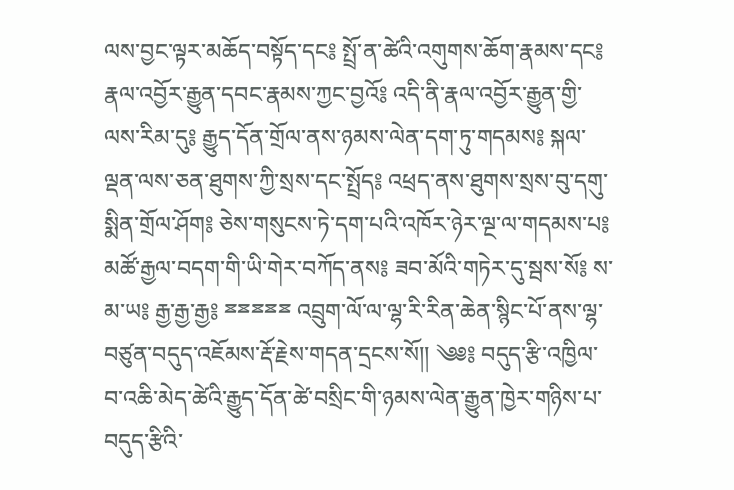ལས་བྱང་ལྟར་མཆོད་བསྟོད་དང༔ སྤྲོ་ན་ཚེའི་འགུགས་ཆོག་རྣམས་དང༔ རྣལ་འབྱོར་རྒྱུན་དབང་རྣམས་ཀྱང་བྱའོ༔ འདི་ནི་རྣལ་འབྱོར་རྒྱུན་གྱི་ལས་རིམ་དུ༔ རྒྱུད་དོན་གྲོལ་ནས་ཉམས་ལེན་དག་ཏུ་གདམས༔ སྐལ་ལྡན་ལས་ཅན་ཐུགས་ཀྱི་སྲས་དང་སྤྲོད༔ འཕྲད་ནས་ཐུགས་སྲས་བུ་དགུ་སྨིན་གྲོལ་ཤོག༔ ཅེས་གསུངས་ཏེ་དག་པའི་འཁོར་ཉེར་ལྔ་ལ་གདམས་པ༔ མཚོ་རྒྱལ་བདག་གི་ཡི་གེར་བཀོད་ནས༔ ཟབ་མོའི་གཏེར་དུ་སྦས་སོ༔ ས་མ་ཡ༔ རྒྱ་རྒྱ་རྒྱ༔ ྈྈྈྈྈ འབྲུག་ལོ་ལ་ལྷ་རི་རིན་ཆེན་སྙིང་པོ་ནས་ལྷ་བཙུན་བདུད་འཇོམས་རྡོ་རྗེས་གདན་དྲངས་སོ།། ༄༅༔ བདུད་རྩི་འཁྱིལ་བ་འཆི་མེད་ཚེའི་རྒྱུད་དོན་ཚེ་བསྲིང་གི་ཉམས་ལེན་རྒྱུན་ཁྱེར་གཉིས་པ་བདུད་རྩིའི་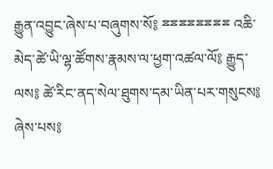རྒྱུན་འབྱུང་ཞེས་པ་བཞུགས་སོ༔ ྈྈྈྈྈྈྈྈ འཆི་མེད་ཚེ་ཡི་ལྷ་ཚོགས་རྣམས་ལ་ཕྱག་འཚལ་ལོ༔ རྒྱུད་ལས༔ ཚེ་རིང་ནད་སེལ་ཐུགས་དམ་ཡིན་པར་གསུངས༔ ཞེས་པས༔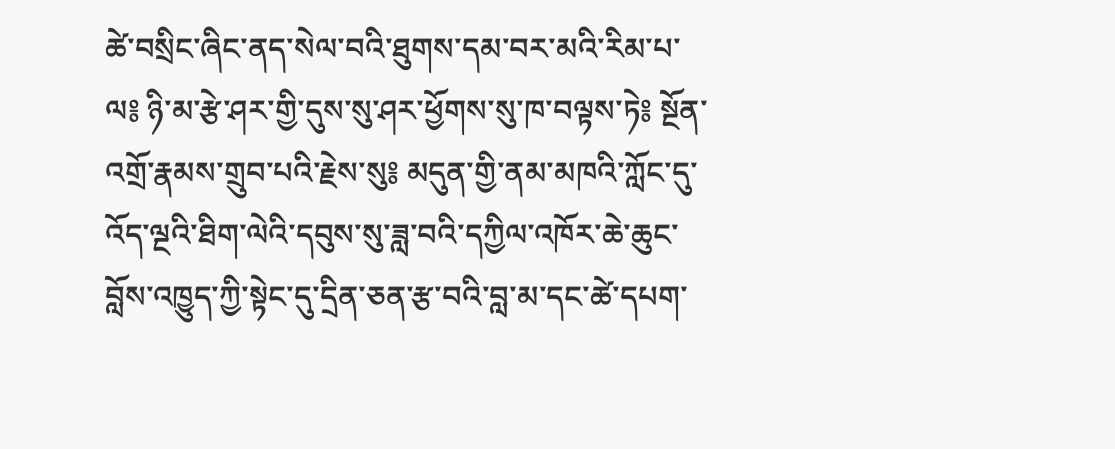ཚེ་བསྲིང་ཞིང་ནད་སེལ་བའི་ཐུགས་དམ་བར་མའི་རིམ་པ་ལ༔ ཉི་མ་རྩེ་ཤར་གྱི་དུས་སུ་ཤར་ཕྱོགས་སུ་ཁ་བལྟས་ཏེ༔ སྔོན་འགྲོ་རྣམས་གྲུབ་པའི་རྗེས་སུ༔ མདུན་གྱི་ནམ་མཁའི་ཀློང་དུ་འོད་ལྔའི་ཐིག་ལེའི་དབུས་སུ་ཟླ་བའི་དཀྱིལ་འཁོར་ཆེ་ཆུང་བློས་འཁྱུད་ཀྱི་སྟེང་དུ་དྲིན་ཅན་རྩ་བའི་བླ་མ་དང་ཚེ་དཔག་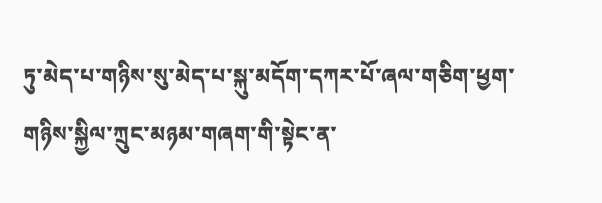ཏུ་མེད་པ་གཉིས་སུ་མེད་པ་སྐུ་མདོག་དཀར་པོ་ཞལ་གཅིག་ཕྱག་གཉིས་སྐྱིལ་ཀྲུང་མཉམ་གཞག་གི་སྟེང་ན་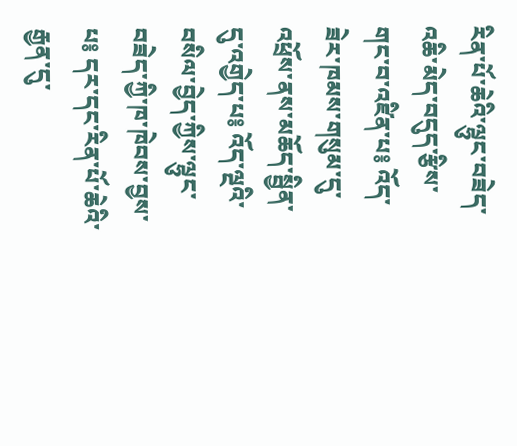རིན་པོ་ཆེའི་ལྷུང་བཟེད་འཆི་མེད་བདུད་རྩིས་གང་བ་འཛིན་པ༔ འོད་ཟེར་ཁམས་གསུམ་དུ་འཕྲོས་ནས་མཆོད་སྦྱིན་དུ་འགྱེད་པ༔ འོད་ལྔའི་བསིལ་བྱེད་ཀྱིས་ལྷུང་བཟེད་ཀྱི་ཁ་ཁེབས་བྱས་པ༔ དར་དང་རིན་པོ་ཆེའི་རྒྱན་དུ་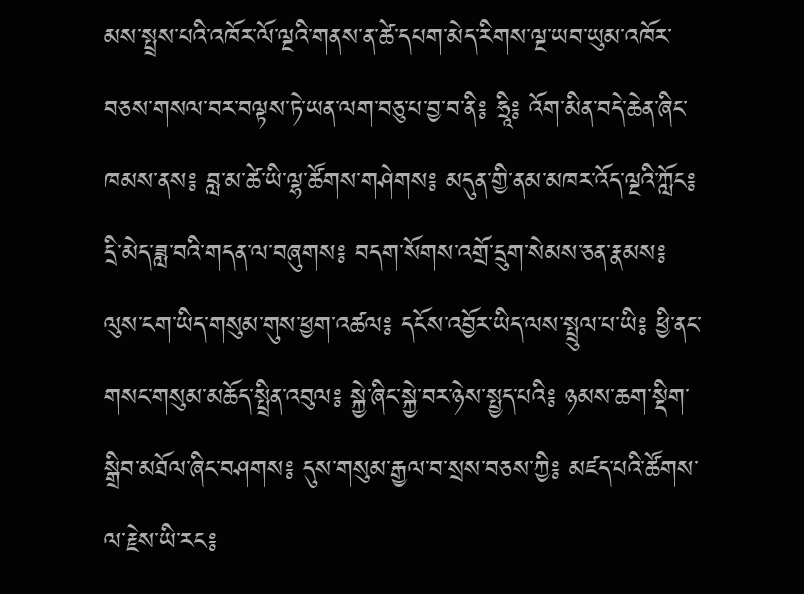མས་སྤྲས་པའི་འཁོར་ལོ་ལྔའི་གནས་ན་ཚེ་དཔག་མེད་རིགས་ལྔ་ཡབ་ཡུམ་འཁོར་བཅས་གསལ་བར་བལྟས་ཏེ་ཡན་ལག་བཅུ་པ་བྱ་བ་ནི༔ ཧྲཱི༔ འོག་མིན་བདེ་ཆེན་ཞིང་ཁམས་ནས༔ བླ་མ་ཚེ་ཡི་ལྷ་ཚོགས་གཤེགས༔ མདུན་གྱི་ནམ་མཁར་འོད་ལྔའི་ཀློང༔ དྲི་མེད་ཟླ་བའི་གདན་ལ་བཞུགས༔ བདག་སོགས་འགྲོ་དྲུག་སེམས་ཅན་རྣམས༔ ལུས་ངག་ཡིད་གསུམ་གུས་ཕྱག་འཚལ༔ དངོས་འབྱོར་ཡིད་ལས་སྤྲུལ་པ་ཡི༔ ཕྱི་ནང་གསང་གསུམ་མཆོད་སྤྲིན་འབུལ༔ སྐྱེ་ཞིང་སྐྱེ་བར་ཉེས་སྤྱད་པའི༔ ཉམས་ཆག་སྡིག་སྒྲིབ་མཐོལ་ཞིང་བཤགས༔ དུས་གསུམ་རྒྱལ་བ་སྲས་བཅས་ཀྱི༔ མཛད་པའི་ཚོགས་ལ་རྗེས་ཡི་རང༔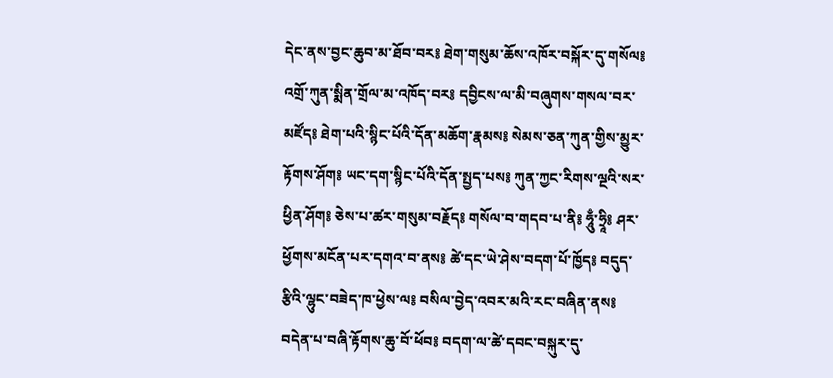དེང་ནས་བྱང་ཆུབ་མ་ཐོབ་བར༔ ཐེག་གསུམ་ཆོས་འཁོར་བསྐོར་དུ་གསོལ༔ འགྲོ་ཀུན་སྨིན་གྲོལ་མ་འཁོད་བར༔ དབྱིངས་ལ་མི་བཞུགས་གསལ་བར་མཛོད༔ ཐེག་པའི་སྙིང་པོའི་དོན་མཆོག་རྣམས༔ སེམས་ཅན་ཀུན་གྱིས་མྱུར་རྟོགས་ཤོག༔ ཡང་དག་སྙིང་པོའི་དོན་སྤྱད་པས༔ ཀུན་ཀྱང་རིགས་ལྔའི་སར་ཕྱིན་ཤོག༔ ཅེས་པ་ཚར་གསུམ་བརྗོད༔ གསོལ་བ་གདབ་པ་ནི༔ ཧཱུྃ་ཧྲཱི༔ ཤར་ཕྱོགས་མངོན་པར་དགའ་བ་ནས༔ ཚེ་དང་ཡེ་ཤེས་བདག་པོ་ཁྱོད༔ བདུད་རྩིའི་ལྷུང་བཟེད་ཁ་ཕྱེས་ལ༔ བསིལ་བྱེད་འབར་མའི་རང་བཞིན་ནས༔ བདེན་པ་བཞི་རྟོགས་ཆུ་བོ་ཕོབ༔ བདག་ལ་ཚེ་དབང་བསྐུར་དུ་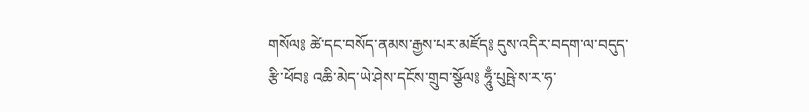གསོལ༔ ཚེ་དང་བསོད་ནམས་རྒྱས་པར་མཛོད༔ དུས་འདིར་བདག་ལ་བདུད་རྩི་ཕོབ༔ འཆི་མེད་ཡེ་ཤེས་དངོས་གྲུབ་སྩོལ༔ ཧཱུྃ་པུཥྤེ་ས་ར་ཧ་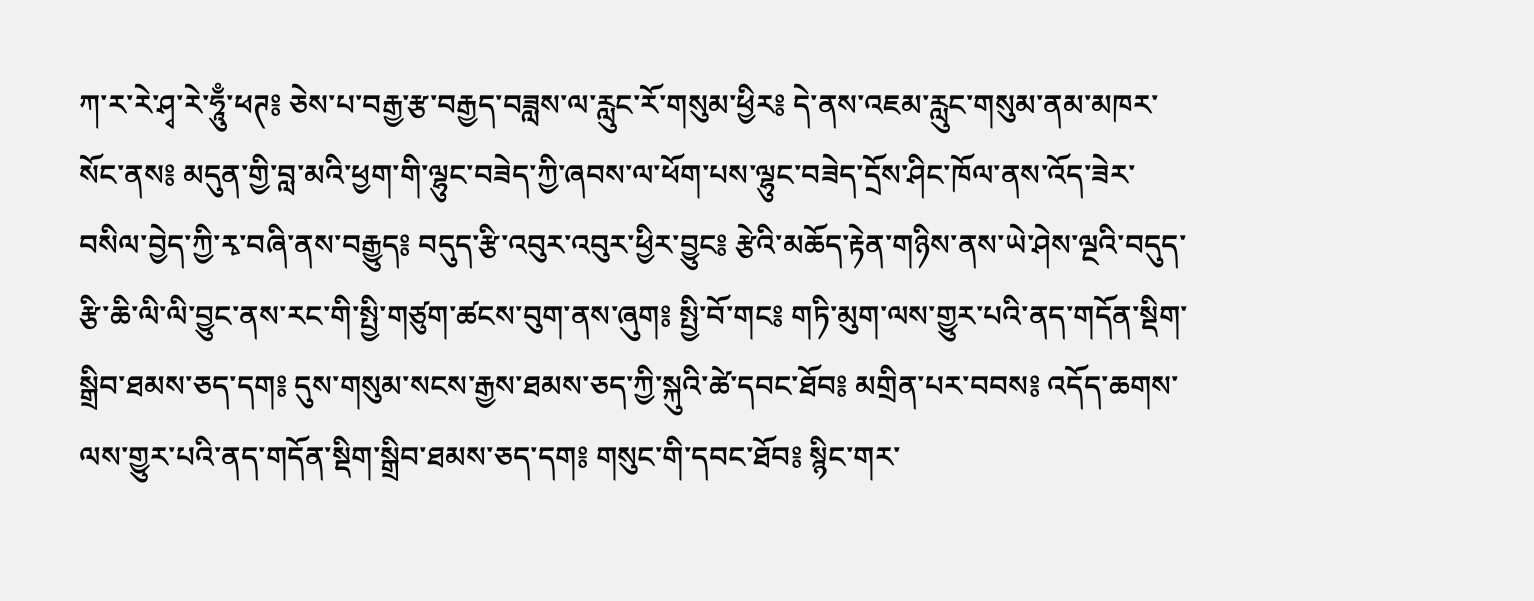ཀ་ར་རེ་ཤྭ་རེ་ཧཱུྃ་ཕཊ༔ ཅེས་པ་བརྒྱ་རྩ་བརྒྱད་བཟླས་ལ་རླུང་རོ་གསུམ་ཕྱིར༔ དེ་ནས་འཇམ་རླུང་གསུམ་ནམ་མཁར་སོང་ནས༔ མདུན་གྱི་བླ་མའི་ཕྱག་གི་ལྷུང་བཟེད་ཀྱི་ཞབས་ལ་ཕོག་པས་ལྷུང་བཟེད་དྲོས་ཤིང་ཁོལ་ནས་འོད་ཟེར་བསིལ་བྱེད་ཀྱི་རྭ་བཞི་ནས་བརྒྱུད༔ བདུད་རྩི་འབུར་འབུར་ཕྱིར་བྱུང༔ རྩེའི་མཆོད་རྟེན་གཉིས་ནས་ཡེ་ཤེས་ལྔའི་བདུད་རྩི་ཆི་ལི་ལི་བྱུང་ནས་རང་གི་སྤྱི་གཙུག་ཚངས་བུག་ནས་ཞུག༔ སྤྱི་བོ་གང༔ གཏི་མུག་ལས་གྱུར་པའི་ནད་གདོན་སྡིག་སྒྲིབ་ཐམས་ཅད་དག༔ དུས་གསུམ་སངས་རྒྱས་ཐམས་ཅད་ཀྱི་སྐུའི་ཚེ་དབང་ཐོབ༔ མགྲིན་པར་བབས༔ འདོད་ཆགས་ལས་གྱུར་པའི་ནད་གདོན་སྡིག་སྒྲིབ་ཐམས་ཅད་དག༔ གསུང་གི་དབང་ཐོབ༔ སྙིང་གར་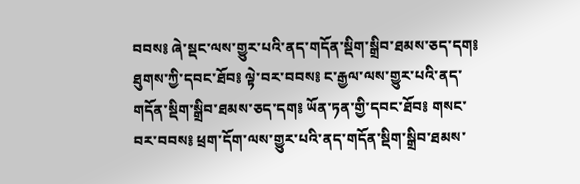བབས༔ ཞེ་སྡང་ལས་གྱུར་པའི་ནད་གདོན་སྡིག་སྒྲིབ་ཐམས་ཅད་དག༔ ཐུགས་ཀྱི་དབང་ཐོབ༔ ལྟེ་བར་བབས༔ ང་རྒྱལ་ལས་གྱུར་པའི་ནད་གདོན་སྡིག་སྒྲིབ་ཐམས་ཅད་དག༔ ཡོན་ཏན་གྱི་དབང་ཐོབ༔ གསང་བར་བབས༔ ཕྲག་དོག་ལས་གྱུར་པའི་ནད་གདོན་སྡིག་སྒྲིབ་ཐམས་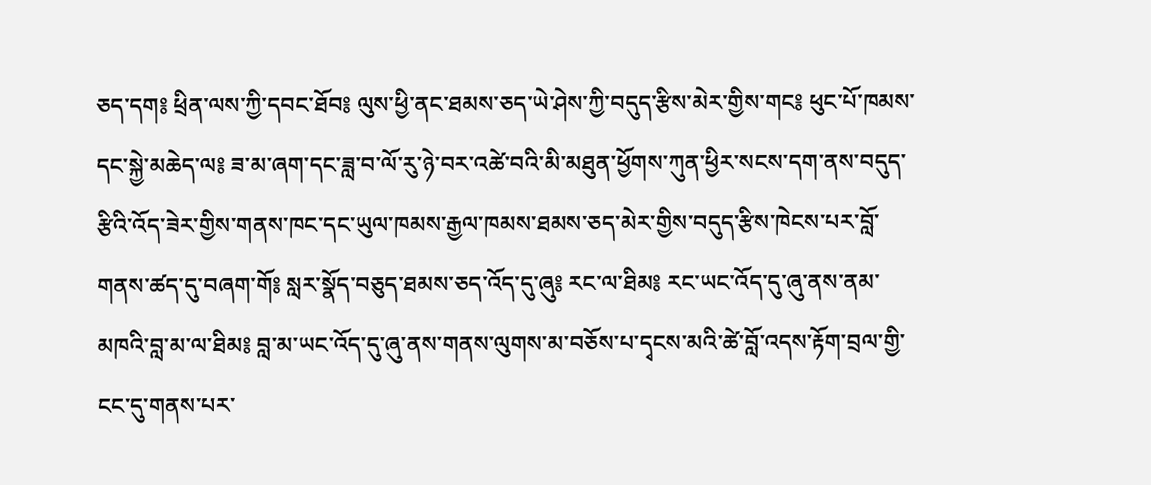ཅད་དག༔ ཕྲིན་ལས་ཀྱི་དབང་ཐོབ༔ ལུས་ཕྱི་ནང་ཐམས་ཅད་ཡེ་ཤེས་ཀྱི་བདུད་རྩིས་མེར་གྱིས་གང༔ ཕུང་པོ་ཁམས་དང་སྐྱེ་མཆེད་ལ༔ ཟ་མ་ཞག་དང་ཟླ་བ་ལོ་རུ་ཉེ་བར་འཚེ་བའི་མི་མཐུན་ཕྱོགས་ཀུན་ཕྱིར་སངས་དག་ནས་བདུད་རྩིའི་འོད་ཟེར་གྱིས་གནས་ཁང་དང་ཡུལ་ཁམས་རྒྱལ་ཁམས་ཐམས་ཅད་མེར་གྱིས་བདུད་རྩིས་ཁེངས་པར་བློ་གནས་ཚད་དུ་བཞག་གོ༔ སླར་སྣོད་བཅུད་ཐམས་ཅད་འོད་དུ་ཞུ༔ རང་ལ་ཐིམ༔ རང་ཡང་འོད་དུ་ཞུ་ནས་ནམ་མཁའི་བླ་མ་ལ་ཐིམ༔ བླ་མ་ཡང་འོད་དུ་ཞུ་ནས་གནས་ལུགས་མ་བཅོས་པ་དྭངས་མའི་ཚེ་བློ་འདས་རྟོག་བྲལ་གྱི་ངང་དུ་གནས་པར་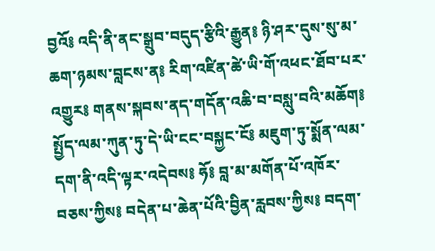བྱའོ༔ འདི་ནི་ནང་སྒྲུབ་བདུད་རྩིའི་རྒྱུན༔ ཉི་ཤར་དུས་སུ་མ་ཆག་ཉམས་བླངས་ན༔ རིག་འཛིན་ཚེ་ཡི་གོ་འཕང་ཐོབ་པར་འགྱུར༔ གནས་སྐབས་ནད་གདོན་འཆི་བ་བསླུ་བའི་མཆོག༔ སྤྱོད་ལམ་ཀུན་ཏུ་དེ་ཡི་ངང་བསྐྱང་ངོ༔ མཇུག་ཏུ་སྨོན་ལམ་དག་ནི་འདི་ལྟར་འདེབས༔ ཧོ༔ བླ་མ་མགོན་པོ་འཁོར་བཅས་ཀྱིས༔ བདེན་པ་ཆེན་པོའི་བྱིན་རླབས་ཀྱིས༔ བདག་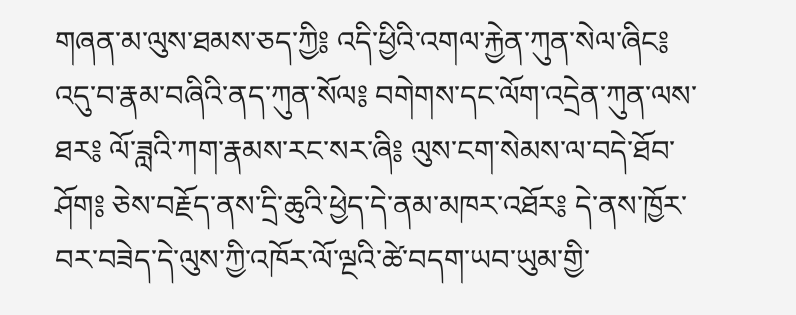གཞན་མ་ལུས་ཐམས་ཅད་ཀྱི༔ འདི་ཕྱིའི་འགལ་རྐྱེན་ཀུན་སེལ་ཞིང༔ འདུ་བ་རྣམ་བཞིའི་ནད་ཀུན་སོལ༔ བགེགས་དང་ལོག་འདྲེན་ཀུན་ལས་ཐར༔ ལོ་ཟླའི་ཀག་རྣམས་རང་སར་ཞི༔ ལུས་ངག་སེམས་ལ་བདེ་ཐོབ་ཤོག༔ ཅེས་བརྗོད་ནས་དྲི་ཆུའི་ཕྱེད་དེ་ནམ་མཁར་འཐོར༔ དེ་ནས་ཁྱོར་བར་བཟེད་དེ་ལུས་ཀྱི་འཁོར་ལོ་ལྔའི་ཚེ་བདག་ཡབ་ཡུམ་གྱི་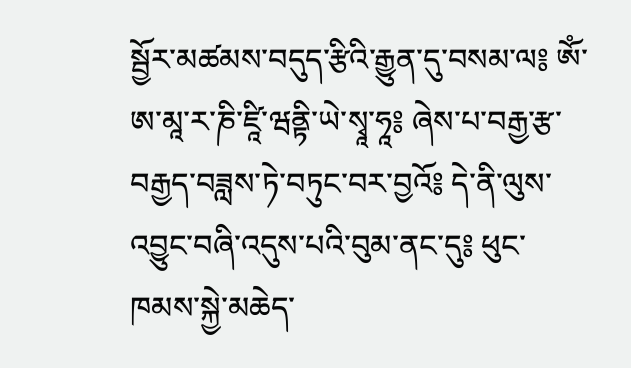སྦྱོར་མཚམས་བདུད་རྩིའི་རྒྱུན་དུ་བསམ་ལ༔ ཨོཾ་ཨ་མཱ་ར་ཎི་ཛཱི་ཝནྟི་ཡེ་སྭཱ་ཧཱ༔ ཞེས་པ་བརྒྱ་རྩ་བརྒྱད་བཟླས་ཏེ་བཏུང་བར་བྱའོ༔ དེ་ནི་ལུས་འབྱུང་བཞི་འདུས་པའི་བུམ་ནང་དུ༔ ཕུང་ཁམས་སྐྱེ་མཆེད་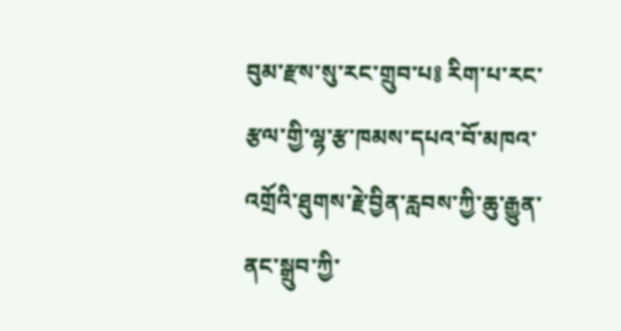བུམ་རྫས་སུ་རང་གྲུབ་པ༔ རིག་པ་རང་རྩལ་གྱི་ལྷ་རྩ་ཁམས་དཔའ་བོ་མཁའ་འགྲོའི་ཐུགས་རྗེ་བྱིན་རླབས་ཀྱི་ཆུ་རྒྱུན་ནང་སྒྲུབ་ཀྱི་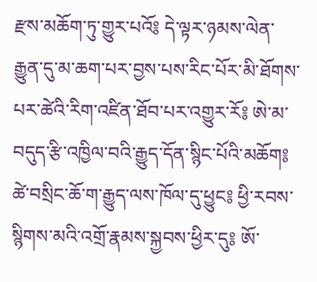རྫས་མཆོག་ཏུ་གྱུར་པའོ༔ དེ་ལྟར་ཉམས་ལེན་རྒྱུན་དུ་མ་ཆག་པར་བྱས་པས་རིང་པོར་མི་ཐོགས་པར་ཚེའི་རིག་འཛིན་ཐོབ་པར་འགྱུར་རོ༔ ཨེ་མ་བདུད་རྩི་འཁྱིལ་བའི་རྒྱུད་དོན་སྙིང་པོའི་མཆོག༔ ཚེ་བསྲིང་ཆོ་ག་རྒྱུད་ལས་ཁོལ་དུ་ཕྱུང༔ ཕྱི་རབས་སྙིགས་མའི་འགྲོ་རྣམས་སྐྱབས་ཕྱིར་དུ༔ ཨོ་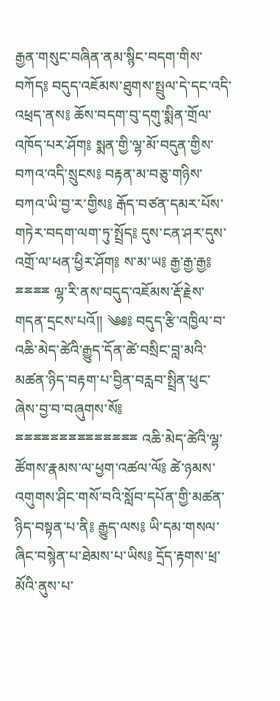རྒྱན་གསུང་བཞིན་ནམ་སྙིང་བདག་གིས་བཀོད༔ བདུད་འཇོམས་ཐུགས་སྤྲུལ་དེ་དང་འདི་འཕྲད་ནས༔ ཆོས་བདག་བུ་དགུ་སྨིན་གྲོལ་འཁོད་པར་ཤོག༔ སྨན་གྱི་ལྷ་མོ་བདུན་གྱིས་བཀའ་འདི་སྲུངས༔ བརྟན་མ་བཅུ་གཉིས་བཀའ་ཡི་བྱ་ར་གྱིས༔ རྒོད་བཙན་དམར་པོས་གཏེར་བདག་ལག་ཏུ་སྤྲོད༔ དུས་ངན་ཤར་དུས་འགྲོ་ལ་ཕན་ཕྱིར་ཤོག༔ ས་མ་ཡ༔ རྒྱ་རྒྱ་རྒྱ༔ ྈྈྈྈ ལྷ་རི་ནས་བདུད་འཇོམས་རྡོ་རྗེས་གདན་དྲངས་པའོ།། ༄༅༔ བདུད་རྩི་འཁྱིལ་བ་འཆི་མེད་ཚེའི་རྒྱུད་དོན་ཚེ་བསྲིང་བླ་མའི་མཚན་ཉིད་བརྟག་པ་བྱིན་བརླབ་སྤྲིན་ཕུང་ཞེས་བྱ་བ་བཞུགས་སོ༔ ྈྈྈྈྈྈྈྈྈྈྈྈྈྈ འཆི་མེད་ཚེའི་ལྷ་ཚོགས་རྣམས་ལ་ཕྱག་འཚལ་ལོ༔ ཚེ་ཉམས་འགུགས་ཤིང་གསོ་བའི་སློབ་དཔོན་གྱི་མཚན་ཉིད་བསྟན་པ་ནི༔ རྒྱུད་ལས༔ ཡི་དམ་གསལ་ཞིང་བསྙེན་པ་ཐེམས་པ་ཡིས༔ དྲོད་རྟགས་ཕྲ་མོའི་ནུས་པ་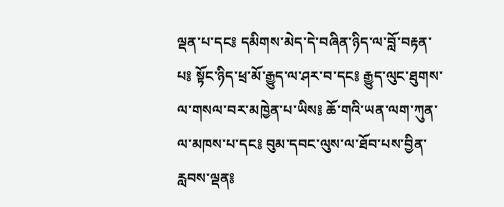ལྡན་པ་དང༔ དམིགས་མེད་དེ་བཞིན་ཉིད་ལ་བློ་བརྟན་པ༔ སྟོང་ཉིད་ཕྲ་མོ་རྒྱུད་ལ་ཤར་བ་དང༔ རྒྱུད་ལུང་ཐུགས་ལ་གསལ་བར་མཁྱེན་པ་ཡིས༔ ཆོ་གའི་ཡན་ལག་ཀུན་ལ་མཁས་པ་དང༔ བུམ་དབང་ལུས་ལ་ཐོབ་པས་བྱིན་རླབས་ལྡན༔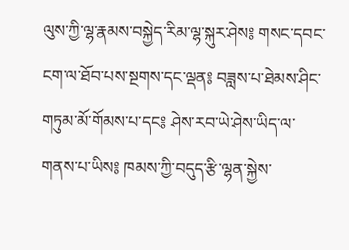ལུས་ཀྱི་ལྷ་རྣམས་བསྐྱེད་རིམ་ལྷ་སྐུར་ཤེས༔ གསང་དབང་ངག་ལ་ཐོབ་པས་སྔགས་དང་ལྡན༔ བཟླས་པ་ཐེམས་ཤིང་གཏུམ་མོ་གོམས་པ་དང༔ ཤེས་རབ་ཡེ་ཤེས་ཡིད་ལ་གནས་པ་ཡིས༔ ཁམས་ཀྱི་བདུད་རྩི་ལྷན་སྐྱེས་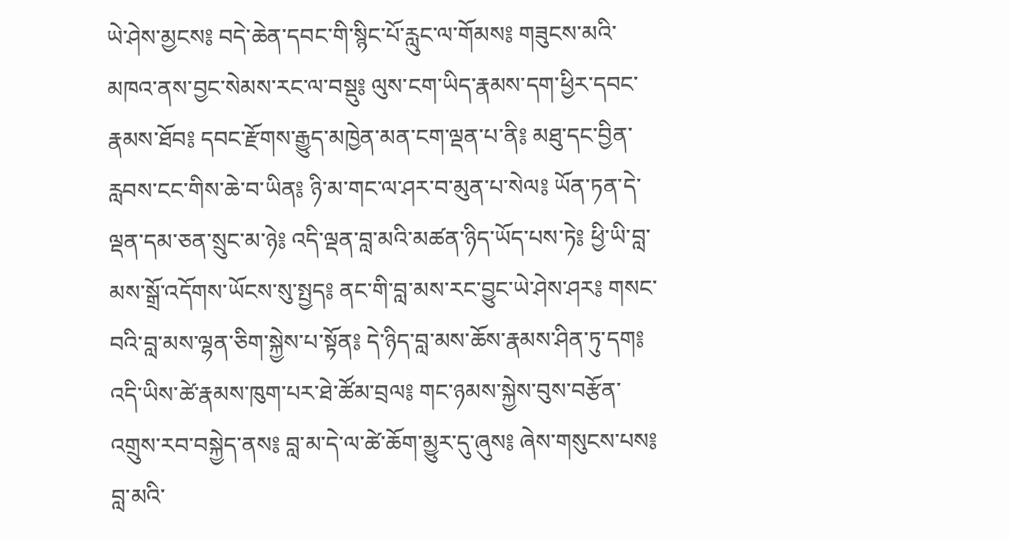ཡེ་ཤེས་མྱངས༔ བདེ་ཆེན་དབང་གི་སྙིང་པོ་རླུང་ལ་གོམས༔ གཟུངས་མའི་མཁའ་ནས་བྱང་སེམས་རང་ལ་བསྡུ༔ ལུས་ངག་ཡིད་རྣམས་དག་ཕྱིར་དབང་རྣམས་ཐོབ༔ དབང་རྫོགས་རྒྱུད་མཁྱེན་མན་ངག་ལྡན་པ་ནི༔ མཐུ་དང་བྱིན་རླབས་ངང་གིས་ཆེ་བ་ཡིན༔ ཉི་མ་གང་ལ་ཤར་བ་མུན་པ་སེལ༔ ཡོན་ཏན་དེ་ལྡན་དམ་ཅན་སྲུང་མ་ཉེ༔ འདི་ལྡན་བླ་མའི་མཚན་ཉིད་ཡོད་པས་ཏེ༔ ཕྱི་ཡི་བླ་མས་སྒྲོ་འདོགས་ཡོངས་སུ་སྤྱད༔ ནང་གི་བླ་མས་རང་བྱུང་ཡེ་ཤེས་ཤར༔ གསང་བའི་བླ་མས་ལྷན་ཅིག་སྐྱེས་པ་སྟོན༔ དེ་ཉིད་བླ་མས་ཆོས་རྣམས་ཤིན་ཏུ་དག༔ འདི་ཡིས་ཚེ་རྣམས་ཁུག་པར་ཐེ་ཚོམ་བྲལ༔ གང་ཉམས་སྐྱེས་བུས་བརྩོན་འགྲུས་རབ་བསྐྱེད་ནས༔ བླ་མ་དེ་ལ་ཚེ་ཆོག་མྱུར་དུ་ཞུས༔ ཞེས་གསུངས་པས༔ བླ་མའི་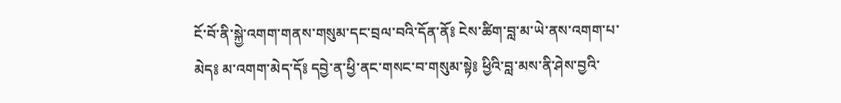ངོ་བོ་ནི་སྐྱེ་འགག་གནས་གསུམ་དང་བྲལ་བའི་དོན་ནོ༔ ངེས་ཚིག་བླ་མ་ཡེ་ནས་འགག་པ་མེད༔ མ་འགག་མེད་དོ༔ དབྱེ་ན་ཕྱི་ནང་གསང་བ་གསུམ་སྟེ༔ ཕྱིའི་བླ་མས་ནི་ཤེས་བྱའི་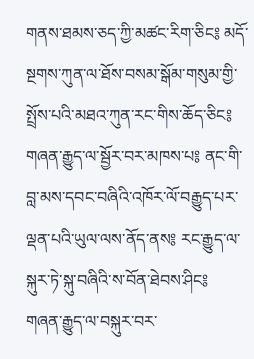གནས་ཐམས་ཅད་ཀྱི་མཚང་རིག་ཅིང༔ མདོ་སྔགས་ཀུན་ལ་ཐོས་བསམ་སྒོམ་གསུམ་གྱི་སྤྲོས་པའི་མཐའ་ཀུན་རང་གིས་ཆོད་ཅིང༔ གཞན་རྒྱུད་ལ་སྦྱོར་བར་མཁས་པ༔ ནང་གི་བླ་མས་དབང་བཞིའི་འཁོར་ལོ་བརྒྱུད་པར་ལྡན་པའི་ཡུལ་ལས་ནོད་ནས༔ རང་རྒྱུད་ལ་སྐུར་ཏེ་སྐུ་བཞིའི་ས་བོན་ཐེབས་ཤིང༔ གཞན་རྒྱུད་ལ་བསྐུར་བར་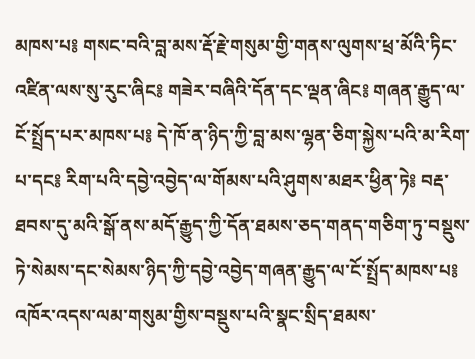མཁས་པ༔ གསང་བའི་བླ་མས་རྡོ་རྗེ་གསུམ་གྱི་གནས་ལུགས་ཕྲ་མོའི་ཏིང་འཛིན་ལས་སུ་རུང་ཞིང༔ གཟེར་བཞིའི་དོན་དང་ལྡན་ཞིང༔ གཞན་རྒྱུད་ལ་ངོ་སྤྲོད་པར་མཁས་པ༔ དེ་ཁོ་ན་ཉིད་ཀྱི་བླ་མས་ལྷན་ཅིག་སྐྱེས་པའི་མ་རིག་པ་དང༔ རིག་པའི་དབྱེ་འབྱེད་ལ་གོམས་པའི་ཤུགས་མཐར་ཕྱིན་ཏེ༔ བརྡ་ཐབས་དུ་མའི་སྒོ་ནས་མདོ་རྒྱུད་ཀྱི་དོན་ཐམས་ཅད་གནད་གཅིག་ཏུ་བསྡུས་ཏེ་སེམས་དང་སེམས་ཉིད་ཀྱི་དབྱེ་འབྱེད་གཞན་རྒྱུད་ལ་ངོ་སྤྲོད་མཁས་པ༔ འཁོར་འདས་ལམ་གསུམ་གྱིས་བསྡུས་པའི་སྣང་སྲིད་ཐམས་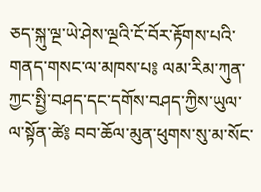ཅད་སྐུ་ལྔ་ཡེ་ཤེས་ལྔའི་ངོ་བོར་རྟོགས་པའི་གནད་གསང་ལ་མཁས་པ༔ ལམ་རིམ་ཀུན་ཀྱང་སྤྱི་བཤད་དང་དགོས་བཤད་ཀྱིས་ཡུལ་ལ་སྟོན་ཚེ༔ བབ་ཆོལ་མུན་ཕུགས་སུ་མ་སོང་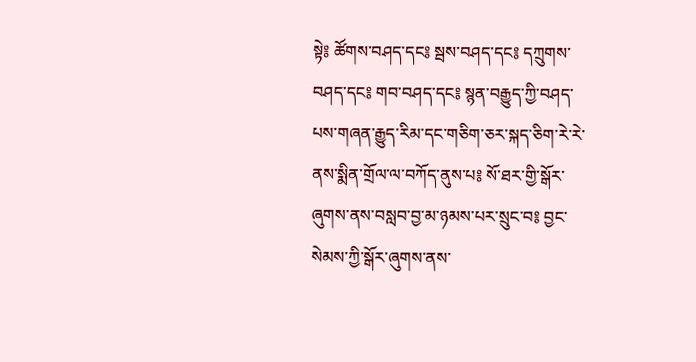སྟེ༔ ཚོགས་བཤད་དང༔ སྦས་བཤད་དང༔ དཀྲུགས་བཤད་དང༔ གབ་བཤད་དང༔ སྙན་བརྒྱུད་ཀྱི་བཤད་པས་གཞན་རྒྱུད་རིམ་དང་གཅིག་ཅར་སྐད་ཅིག་རེ་རེ་ནས་སྨིན་གྲོལ་ལ་བཀོད་ནུས་པ༔ སོ་ཐར་གྱི་སྒོར་ཞུགས་ནས་བསླབ་བྱ་མ་ཉམས་པར་སྲུང་བ༔ བྱང་སེམས་ཀྱི་སྒོར་ཞུགས་ནས་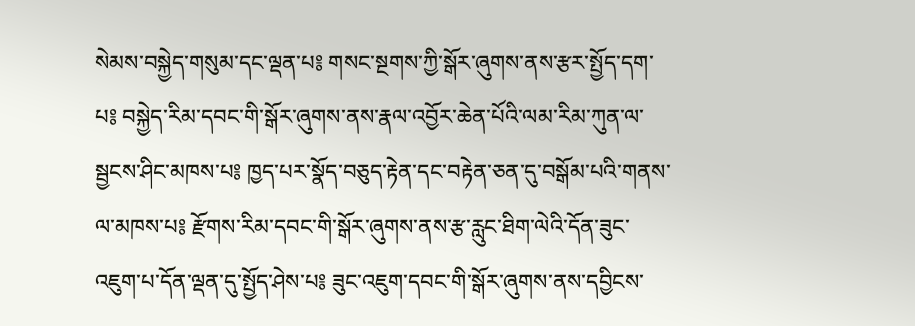སེམས་བསྐྱེད་གསུམ་དང་ལྡན་པ༔ གསང་སྔགས་ཀྱི་སྒོར་ཞུགས་ནས་རྩར་སྤྱོད་དག་པ༔ བསྐྱེད་རིམ་དབང་གི་སྒོར་ཞུགས་ནས་རྣལ་འབྱོར་ཆེན་པོའི་ལམ་རིམ་ཀུན་ལ་སྦྱངས་ཤིང་མཁས་པ༔ ཁྱད་པར་སྣོད་བཅུད་རྟེན་དང་བརྟེན་ཅན་དུ་བསྒོམ་པའི་གནས་ལ་མཁས་པ༔ རྫོགས་རིམ་དབང་གི་སྒོར་ཞུགས་ནས་རྩ་རླུང་ཐིག་ལེའི་དོན་ཟུང་འཇུག་པ་དོན་ལྡན་དུ་སྤྱོད་ཤེས་པ༔ ཟུང་འཇུག་དབང་གི་སྒོར་ཞུགས་ནས་དབྱིངས་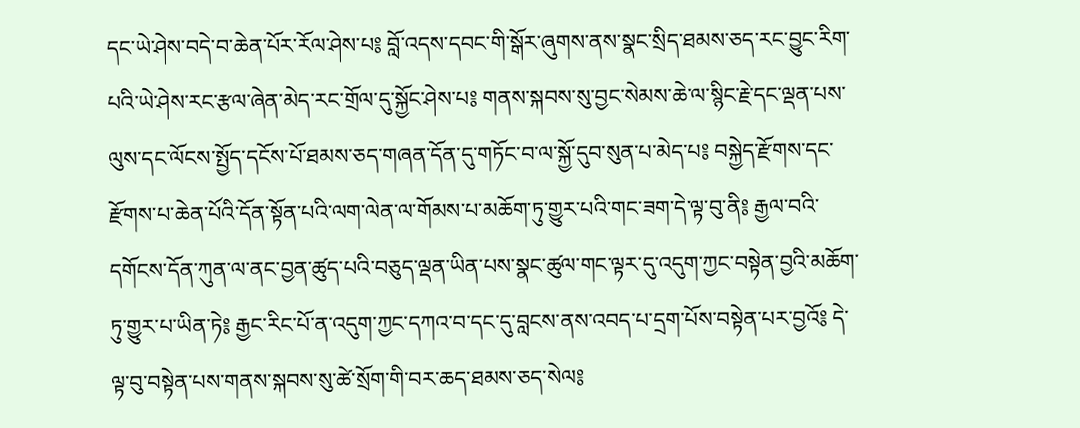དང་ཡེ་ཤེས་བདེ་བ་ཆེན་པོར་རོལ་ཤེས་པ༔ བློ་འདས་དབང་གི་སྒོར་ཞུགས་ནས་སྣང་སྲིད་ཐམས་ཅད་རང་བྱུང་རིག་པའི་ཡེ་ཤེས་རང་རྩལ་ཞེན་མེད་རང་གྲོལ་དུ་སྐྱོང་ཤེས་པ༔ གནས་སྐབས་སུ་བྱང་སེམས་ཆེ་ལ་སྙིང་རྗེ་དང་ལྡན་པས་ལུས་དང་ལོངས་སྤྱོད་དངོས་པོ་ཐམས་ཅད་གཞན་དོན་དུ་གཏོང་བ་ལ་སྐྱོ་དུབ་སུན་པ་མེད་པ༔ བསྐྱེད་རྫོགས་དང་རྫོགས་པ་ཆེན་པོའི་དོན་སྟོན་པའི་ལག་ལེན་ལ་གོམས་པ་མཆོག་ཏུ་གྱུར་པའི་གང་ཟག་དེ་ལྟ་བུ་ནི༔ རྒྱལ་བའི་དགོངས་དོན་ཀུན་ལ་ནང་བྱན་ཚུད་པའི་བཅུད་ལྡན་ཡིན་པས་སྣང་ཚུལ་གང་ལྟར་དུ་འདུག་ཀྱང་བསྟེན་བྱའི་མཆོག་ཏུ་གྱུར་པ་ཡིན་ཏེ༔ རྒྱང་རིང་པོ་ན་འདུག་ཀྱང་དཀའ་བ་དང་དུ་བླངས་ནས་འབད་པ་དྲག་པོས་བསྟེན་པར་བྱའོ༔ དེ་ལྟ་བུ་བསྟེན་པས་གནས་སྐབས་སུ་ཚེ་སྲོག་གི་བར་ཆད་ཐམས་ཅད་སེལ༔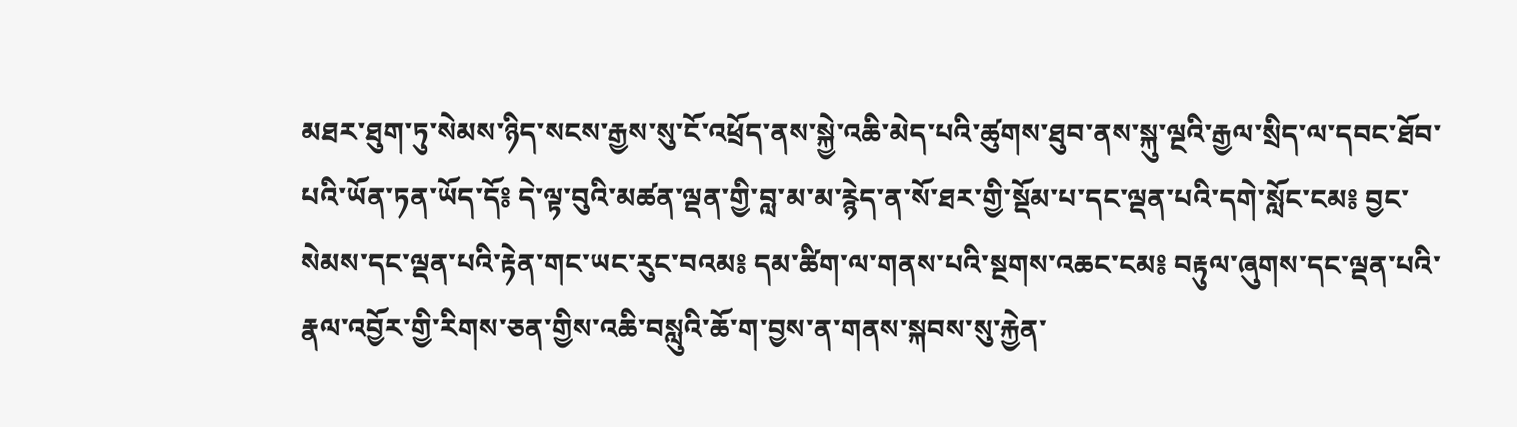མཐར་ཐུག་ཏུ་སེམས་ཉིད་སངས་རྒྱས་སུ་ངོ་འཕྲོད་ནས་སྐྱེ་འཆི་མེད་པའི་ཚུགས་ཐུབ་ནས་སྐུ་ལྔའི་རྒྱལ་སྲིད་ལ་དབང་ཐོབ་པའི་ཡོན་ཏན་ཡོད་དོ༔ དེ་ལྟ་བུའི་མཚན་ལྡན་གྱི་བླ་མ་མ་རྙེད་ན་སོ་ཐར་གྱི་སྡོམ་པ་དང་ལྡན་པའི་དགེ་སློང་ངམ༔ བྱང་སེམས་དང་ལྡན་པའི་རྟེན་གང་ཡང་རུང་བའམ༔ དམ་ཚིག་ལ་གནས་པའི་སྔགས་འཆང་ངམ༔ བརྟུལ་ཞུགས་དང་ལྡན་པའི་རྣལ་འབྱོར་གྱི་རིགས་ཅན་གྱིས་འཆི་བསླུའི་ཆོ་ག་བྱས་ན་གནས་སྐབས་སུ་རྐྱེན་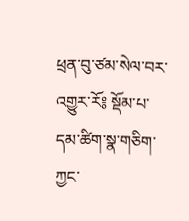ཕྲན་བུ་ཙམ་སེལ་བར་འགྱུར་རོ༔ སྡོམ་པ་དམ་ཚིག་སྣ་གཅིག་ཀྱང་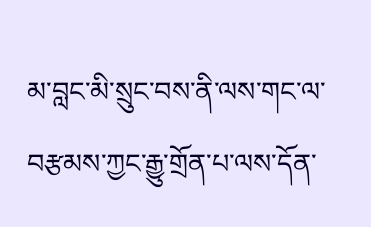མ་བླང་མི་སྲུང་བས་ནི་ལས་གང་ལ་བརྩམས་ཀྱང་རྒྱུ་གྲོན་པ་ལས་དོན་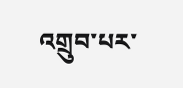འགྲུབ་པར་